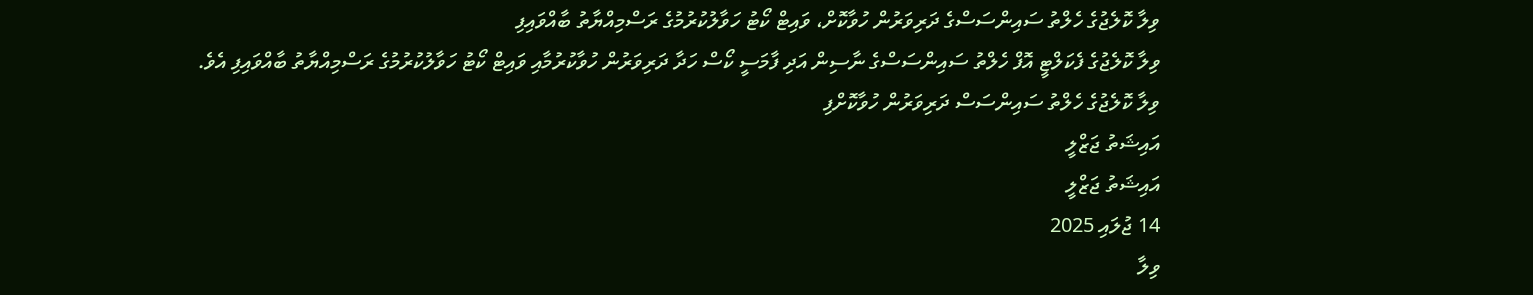ވިލާ ކޮލެޖުގެ ހެލްތު ސައިންސަސްގެ ދަރިވަރުން ހުވާކޮށް، ވައިޓް ކޯޓު ހަވާލުކުރުމުގެ ރަސްމިއްޔާތު ބާއްވައިފި
ވިލާ ކޮލެޖުގެ ފެކަލްޓީ އޮފް ހެލްތު ސައިންސަސްގެ ނާސިން އަދި ފާމަސީ ކޯސް ހަދާ ދަރިވަރުން ހުވާކުރުމާއި ވައިޓް ކޯޓު ހަވާލުކުރުމުގެ ރަސްމިއްޔާތު ބާއްވައިފި އެވެ.
ވިލާ ކޮލެޖުގެ ހެލްތު ސައިންސަސް ދަރިވަރުން ހުވާކޮށްފި
އައިޝަތު ޖަޒްލީ
އައިޝަތު ޖަޒްލީ
14 ޖުލައި 2025
ވިލާ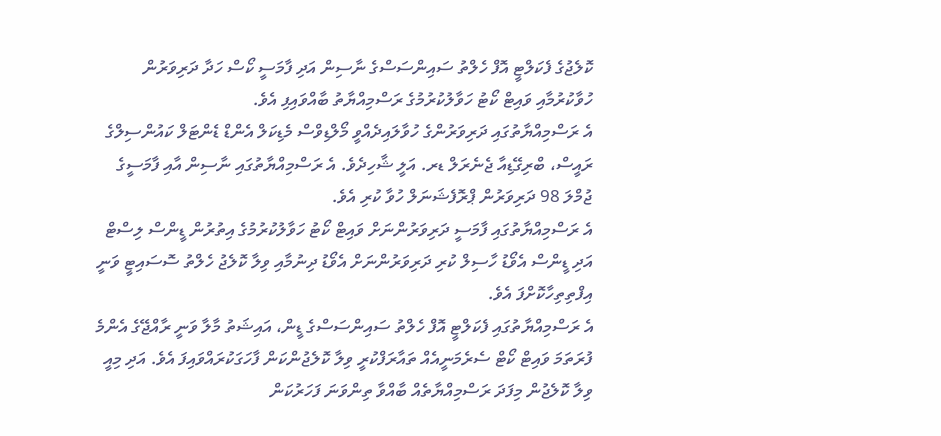ކޮލެޖުގެ ފެކަލްޓީ އޮފް ހެލްތު ސައިންސަސްގެ ނާސިން އަދި ފާމަސީ ކޯސް ހަދާ ދަރިވަރުން ހުވާކުރުމާއި ވައިޓް ކޯޓު ހަވާލުކުރުމުގެ ރަސްމިއްޔާތު ބާއްވައިފި އެވެ.
އެ ރަސްމިއްޔާތުގައި ދަރިވަރުންގެ ހުވާލައިދެއްވީ މޯލްޑިވްސް މެޑިކަލް އެންޑް ޑެންޓަލް ކައުންސިލްގެ ރައީސް، ބްރިގޭޑިއާ ޖެނެރަލް ޑރ. އަލީ ޝާހިދެވެ. އެ ރަސްމިއްޔާތުގައި ނާސިން އާއި ފާމަސީގެ ޖުމްލަ 98 ދަރިވަރުން ޕްރޮފެޝަނަލް ހުވާ ކުރި އެވެ.
އެ ރަސްމިއްޔާތުގައި ފާމަސީ ދަރިވަރުންނަށް ވައިޓް ކޯޓު ހަވާލުކުރުމުގެ އިތުރުން ޑީންސް ލިސްޓް އަދި ޑީންސް އެވޯޑު ހާސިލް ކުރި ދަރިވަރުންނަށް އެވޯޑު ދިނުމާއި ވިލާ ކޮލެޖު ހެލްތު ސޮސައިޓީ ވަނީ އިފްތިތިހާކޮށްފަ އެވެ.
އެ ރަސްމިއްޔާތުގައި ފެކަލްޓީ އޮފް ހެލްތު ސައިންސަސްގެ ޑީން، އައިޝަތު މާލާ ވަނީ ރާއްޖޭގެ އެންމެ ފުރަތަމަ ވައިޓް ކޯޓް ސެރެމަނީއެއް ތައާރަފްކުރީ ވިލާ ކޮލެޖުންކަން ފާހަގަކުރައްވައިފަ އެވެ. އަދި މިއީ ވިލާ ކޮލެޖުން މިފަދަ ރަސްމިއްޔާތެއް ބާއްވާ ތިންވަނަ ފަހަރުކަން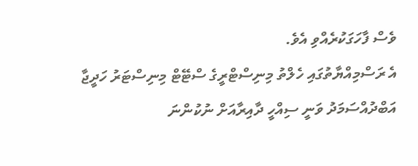ވެސް ފާހަގަކުރެއްވި އެވެ.
އެ ރަސްމިއްޔާތުގައި ހެލްތު މިނިސްޓްރީގެ ސްޓޭޓް މިނިސްޓަރު ހަދީޖާ އަބްދުއްސަމަދު ވަނީ ސިއްހީ ދާއިރާއަށް ނުކުންނަ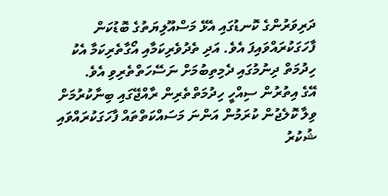ދަރިވަރުންގެ ކޮނޑުގައި އެޅޭ މަސްއޫލިޔަތުގެ ބޮޑުކަން ފާހަގަކުރައްވައިފަ އެވެ. އަދި ތެދުވެރިކަމާއި އޯގާތެރިކަމާ އެކު ހިދުމަތް ދިނުމުގައި ދެމިތިބުމަށް ނަސޭހަތްތެރިވި އެވެ.
އޭގެ އިތުރުން ސިއްހީ ހިދުމަތްތެރިން ރާއްޖޭގައި ބިނާކުރުމަށް ވިލާ ކޮލެޖުން ކުރަމުން އަންނަ މަސައްކަތްތައް ފާހަގަކުރައްވައި ޝުކުރު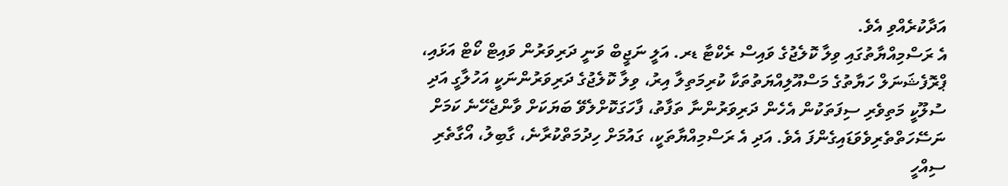އަދާކުރެއްވި އެވެ.
އެ ރަސްމިއްޔާތުގައި ވިލާ ކޮލެޖުގެ ވައިސް ރެކްޓާ ޑރ. އަލީ ނަޖީބް ވަނީ ދަރިވަރުން ވައިޓް ކޯޓް އަޅައި، ޕްރޮފެޝަނަލް ހަޔާތުގެ މަސްއޫލިއްޔަތުތަކާ ކުރިމަތިލާ އިރު، ވިލާ ކޮލެޖުގެ ދަރިވަރުންނަކީ އަހުލާގީ އަދި ސުލޫކީ މަތިވެރި ސިފަތަކުން އެހެން ދަރިވަރުންނާ ތަފާތު، ފާހަގަކޮށްލެވޭ ބަޔަކަށް ވާންޖެހޭނެ ކަމަށް ނަސޭހަތްތެރިވެވަޑައިގެންފަ އެވެ. އަދި އެ ރަސްމިއްޔާތަކީ، ގައުމަށް ހިދުމަތްކުރާނެ، ގާބިލު، އޯގާތެރި ސިއްހީ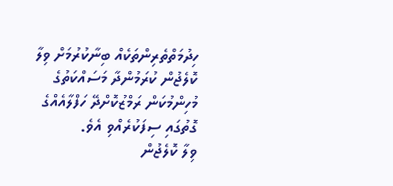ހިދުމަތްތެރިންތަކެއް ބިނާކުރުމަށް ވިލާ ކޮލެޖުން ކުރަމުންދާ މަސައްކަތުގެ މުހިންމުކަން ރަމްޒުކޮށްދޭ ހަފްލާއެއްގެ ގޮތުގައި ސިފަކުރެއްވި އެވެ.
ވިލާ ކޮލެޖުން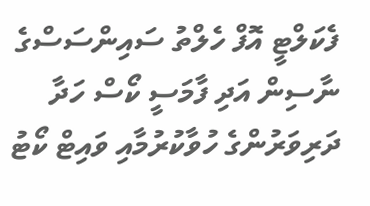ފެކަލްޓީ އޮފް ހެލްތު ސައިންސަސްގެ ނާސިން އަދި ފާމަސީ ކޯސް ހަދާ ދަރިވަރުންގެ ހުވާކުރުމާއި ވައިޓް ކޯޓު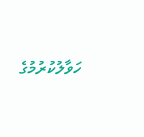ހަވާލުކުރުމުގެ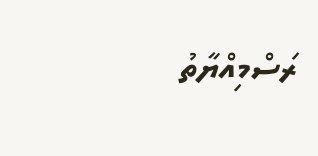ރަސްމިއްޔާތު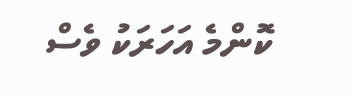ކޮންމެ އަހަރަކު ވެސް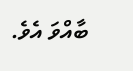ބާއްވަ އެވެ.